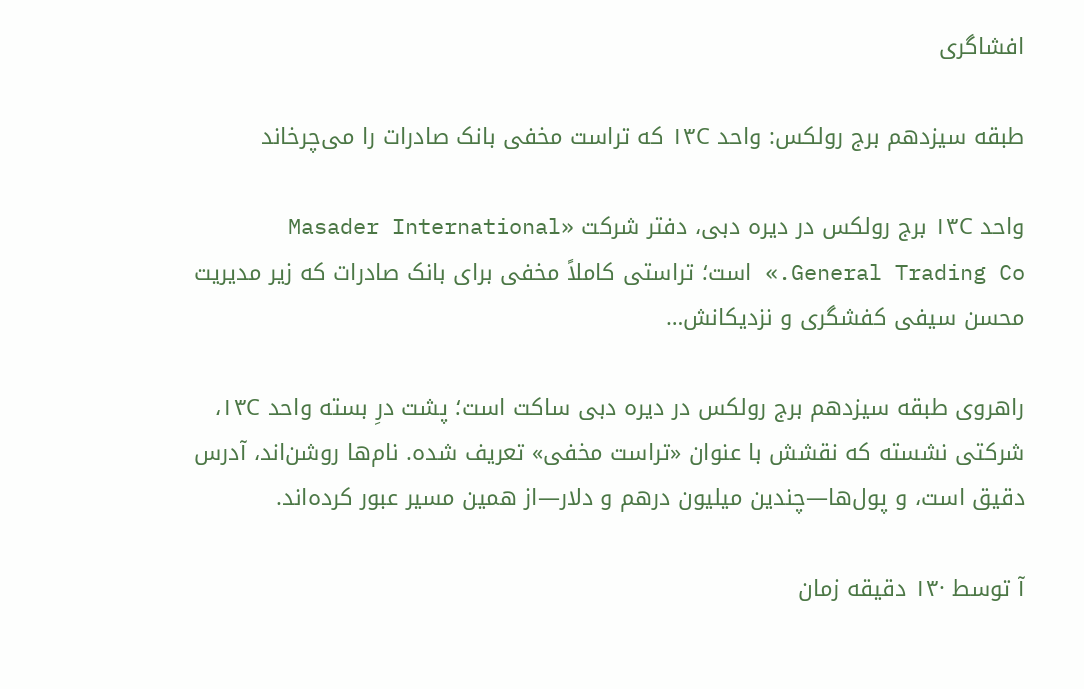افشاگری

طبقه سیزدهم برج رولکس: واحد ۱۳C که تراست مخفی بانک صادرات را می‌چرخاند

واحد ۱۳C برج رولکس در دیره دبی، دفتر شرکت «Masader International General Trading Co.» است؛ تراستی کاملاً مخفی برای بانک صادرات که زیر مدیریت محسن سیفی کفشگری و نزدیکانش…

راهروی طبقه سیزدهم برج رولکس در دیره دبی ساکت است؛ پشت درِ بسته واحد ۱۳C، شرکتی نشسته که نقشش با عنوان «تراست مخفی» تعریف شده. نام‌ها روشن‌اند، آدرس دقیق است، و پول‌ها—چندین میلیون درهم و دلار—از همین مسیر عبور کرده‌اند.

آ توسط ·۱۳ دقیقه زمان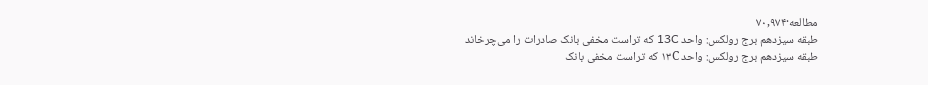مطالعه·۷۰,۹۷۴
طبقه سیزدهم برج رولکس: واحد 13C که تراست مخفی بانک صادرات را می‌چرخاند
طبقه سیزدهم برج رولکس: واحد ۱۳C که تراست مخفی بانک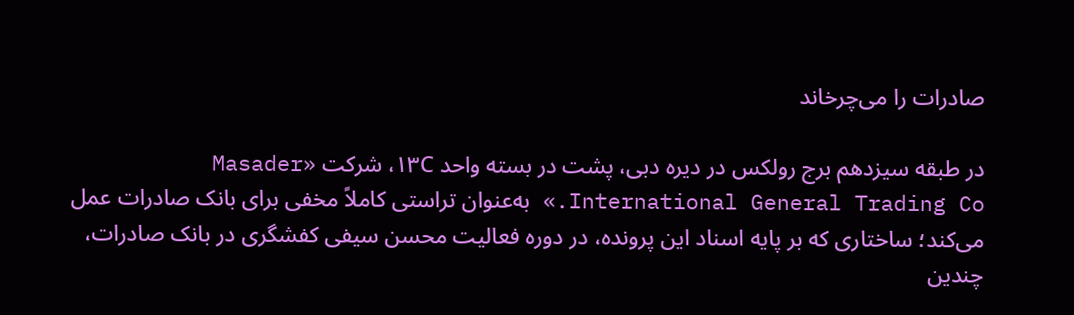صادرات را می‌چرخاند

در طبقه سیزدهم برج رولکس در دیره دبی، پشت در بسته واحد ۱۳C، شرکت «Masader International General Trading Co.» به‌عنوان تراستی کاملاً مخفی برای بانک صادرات عمل می‌کند؛ ساختاری که بر پایه اسناد این پرونده، در دوره فعالیت محسن سیفی کفشگری در بانک صادرات، چندین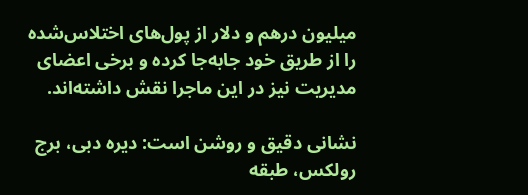میلیون درهم و دلار از پول‌های اختلاس‌شده را از طریق خود جابه‌جا کرده و برخی اعضای مدیریت نیز در این ماجرا نقش داشته‌اند.

نشانی دقیق و روشن است: دیره دبی، برج رولکس، طبقه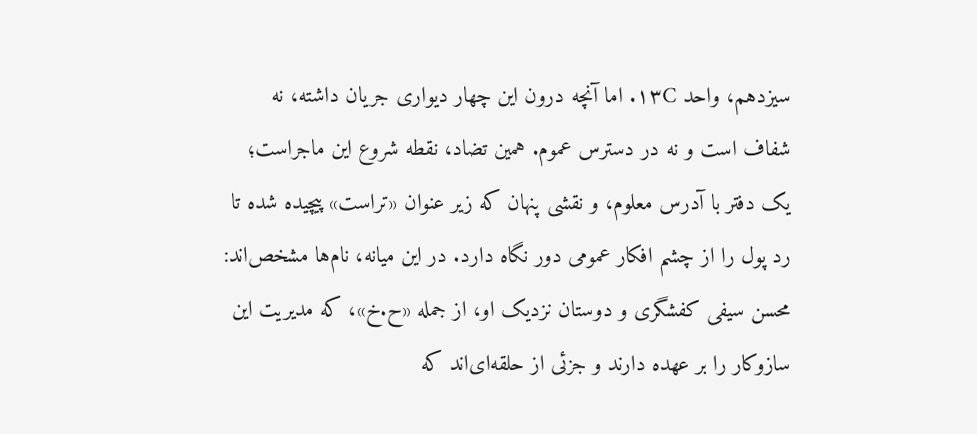سیزدهم، واحد ۱۳C. اما آنچه درون این چهار دیواری جریان داشته، نه شفاف است و نه در دسترس عموم. همین تضاد، نقطه شروع این ماجراست؛ یک دفتر با آدرس معلوم، و نقشی پنهان که زیر عنوان «تراست» پیچیده شده تا رد پول را از چشم افکار عمومی دور نگاه دارد. در این میانه، نام‌ها مشخص‌اند: محسن سیفی کفشگری و دوستان نزدیک او، از جمله «ح.خ»، که مدیریت این سازوکار را بر عهده دارند و جزئی از حلقه‌ای‌اند که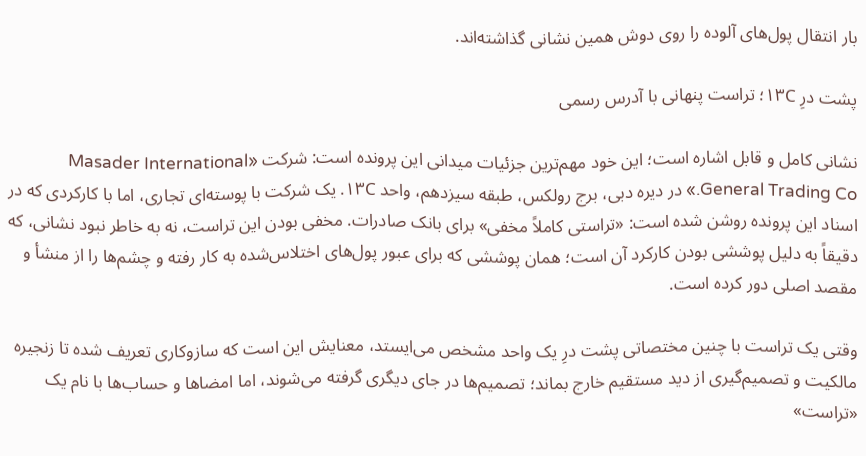بار انتقال پول‌های آلوده را روی دوش همین نشانی گذاشته‌اند.

پشت درِ ۱۳C؛ تراست پنهانی با آدرس رسمی

نشانی کامل و قابل اشاره است؛ این خود مهم‌ترین جزئیات میدانی این پرونده است: شرکت «Masader International General Trading Co.» در دیره دبی، برج رولکس، طبقه سیزدهم، واحد ۱۳C. یک شرکت با پوسته‌ای تجاری، اما با کارکردی که در اسناد این پرونده روشن شده است: «تراستی کاملاً مخفی» برای بانک صادرات. مخفی بودن این تراست، نه به خاطر نبود نشانی، که دقیقاً به دلیل پوششی بودن کارکرد آن است؛ همان پوششی که برای عبور پول‌های اختلاس‌شده به کار رفته و چشم‌ها را از منشأ و مقصد اصلی دور کرده است.

وقتی یک تراست با چنین مختصاتی پشت درِ یک واحد مشخص می‌ایستد، معنایش این است که سازوکاری تعریف شده تا زنجیره مالکیت و تصمیم‌گیری از دید مستقیم خارج بماند؛ تصمیم‌ها در جای دیگری گرفته می‌شوند، اما امضاها و حساب‌ها با نام یک «تراست»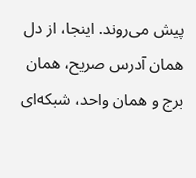پیش می‌روند. اینجا، از دل همان آدرس صریح، همان برج و همان واحد، شبکه‌ای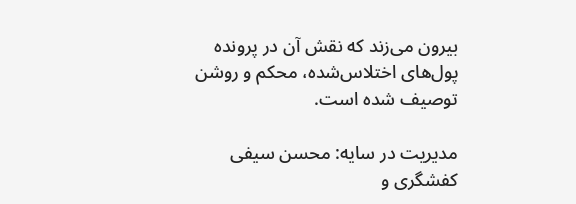بیرون می‌زند که نقش آن در پرونده پول‌های اختلاس‌شده، محکم و روشن توصیف شده است.

مدیریت در سایه: محسن سیفی کفشگری و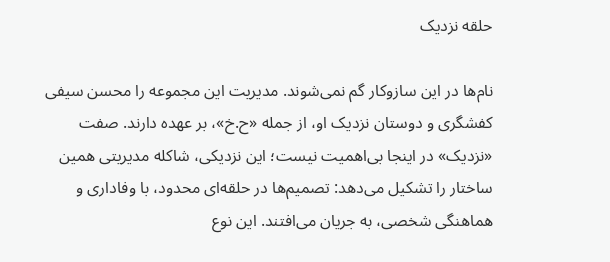حلقه نزدیک

نام‌ها در این سازوکار گم نمی‌شوند. مدیریت این مجموعه را محسن سیفی کفشگری و دوستان نزدیک او، از جمله «ح.خ»، بر عهده دارند. صفت «نزدیک» در اینجا بی‌اهمیت نیست؛ این نزدیکی، شاکله مدیریتی همین ساختار را تشکیل می‌دهد: تصمیم‌ها در حلقه‌ای محدود، با وفاداری و هماهنگی شخصی، به جریان می‌افتند. این نوع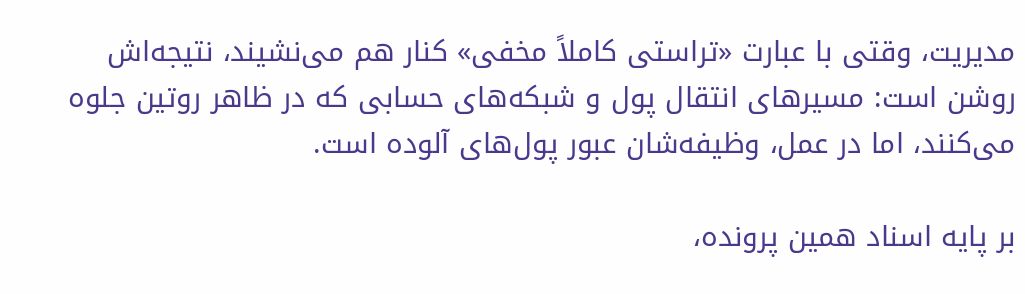مدیریت، وقتی با عبارت «تراستی کاملاً مخفی» کنار هم می‌نشیند، نتیجه‌اش روشن است: مسیرهای انتقال پول و شبکه‌های حسابی که در ظاهر روتین جلوه می‌کنند، اما در عمل، وظیفه‌شان عبور پول‌های آلوده است.

بر پایه اسناد همین پرونده،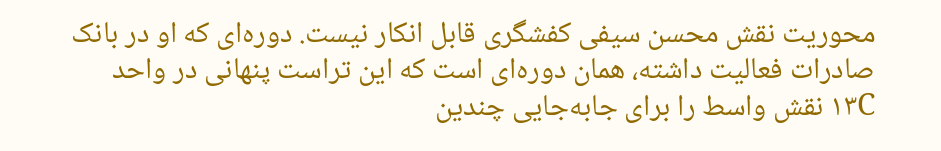محوریت نقش محسن سیفی کفشگری قابل انکار نیست. دوره‌ای که او در بانک صادرات فعالیت داشته، همان دوره‌ای است که این تراست پنهانی در واحد ۱۳C نقش واسط را برای جابه‌جایی چندین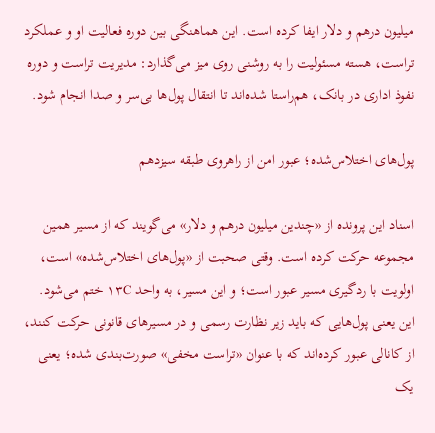میلیون درهم و دلار ایفا کرده است. این هماهنگی بین دوره فعالیت او و عملکرد تراست، هسته مسئولیت را به روشنی روی میز می‌گذارد: مدیریت تراست و دوره نفوذ اداری در بانک، هم‌راستا شده‌اند تا انتقال پول‌ها بی‌سر و صدا انجام شود.

پول‌های اختلاس‌شده؛ عبور امن از راهروی طبقه سیزدهم

اسناد این پرونده از «چندین میلیون درهم و دلار» می‌گویند که از مسیر همین مجموعه حرکت کرده است. وقتی صحبت از «پول‌های اختلاس‌شده» است، اولویت با ردگیری مسیر عبور است؛ و این مسیر، به واحد ۱۳C ختم می‌شود. این یعنی پول‌هایی که باید زیر نظارت رسمی و در مسیرهای قانونی حرکت کنند، از کانالی عبور کرده‌اند که با عنوان «تراست مخفی» صورت‌بندی شده؛ یعنی یک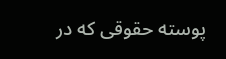پوسته حقوقی که در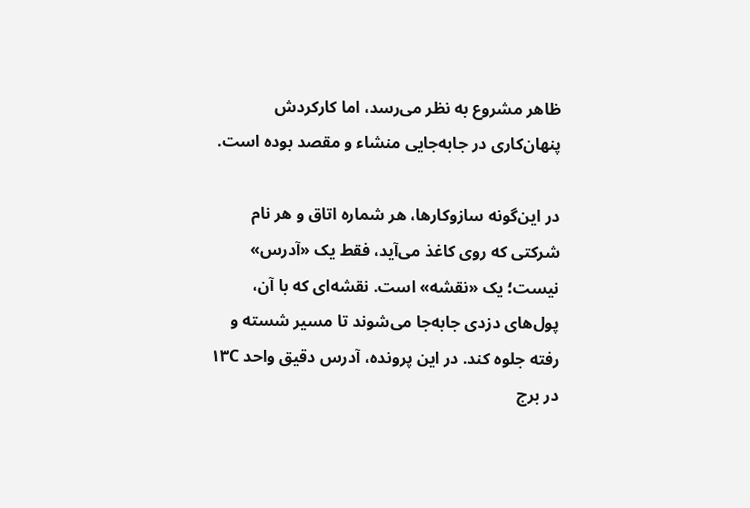ظاهر مشروع به نظر می‌رسد، اما کارکردش پنهان‌کاری در جابه‌جایی منشاء و مقصد بوده است.

در این‌گونه سازوکارها، هر شماره اتاق و هر نام شرکتی که روی کاغذ می‌آید، فقط یک «آدرس» نیست؛ یک «نقشه» است. نقشه‌ای که با آن، پول‌های دزدی جابه‌جا می‌شوند تا مسیر شسته و رفته جلوه کند. در این پرونده، آدرس دقیق واحد ۱۳C در برج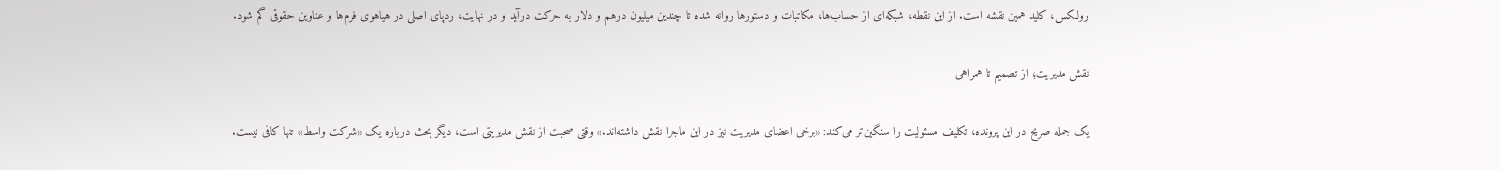رولکس، کلید همین نقشه است. از این نقطه، شبکه‌ای از حساب‌ها، مکاتبات و دستورها روانه شده تا چندین میلیون درهم و دلار به حرکت درآید و در نهایت، ردپای اصلی در هیاهوی فرم‌ها و عناوین حقوقی گم شود.

نقش مدیریت؛ از تصمیم تا همراهی

یک جمله صریح در این پرونده، تکلیف مسئولیت را سنگین‌تر می‌کند: «برخی اعضای مدیریت نیز در این ماجرا نقش داشته‌اند.» وقتی صحبت از نقش مدیریتی است، دیگر بحث درباره یک «شرکت واسط» تنها کافی نیست.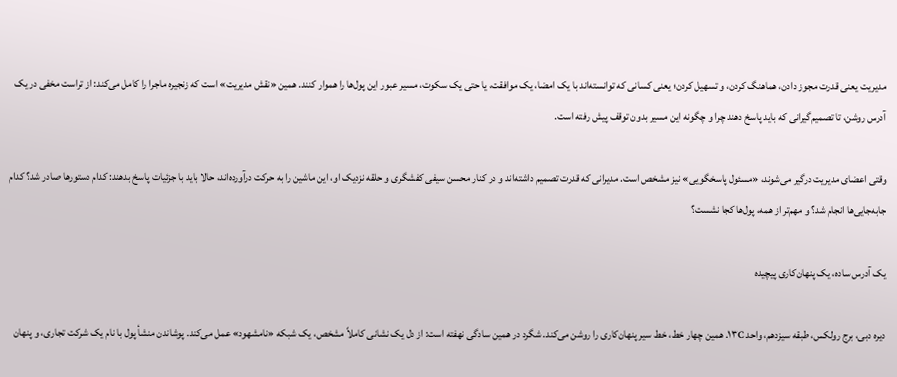مدیریت یعنی قدرت مجوز دادن، هماهنگ کردن، و تسهیل کردن؛ یعنی کسانی که توانسته‌اند با یک امضا، یک موافقت، یا حتی یک سکوت، مسیر عبور این پول‌ها را هموار کنند. همین «نقش مدیریت» است که زنجیره ماجرا را کامل می‌کند: از تراست مخفی در یک آدرس روشن، تا تصمیم‌گیرانی که باید پاسخ دهند چرا و چگونه این مسیر بدون توقف پیش رفته است.

وقتی اعضای مدیریت درگیر می‌شوند، «مسئول پاسخگویی» نیز مشخص است. مدیرانی که قدرت تصمیم داشته‌اند و در کنار محسن سیفی کفشگری و حلقه نزدیک او، این ماشین را به حرکت درآورده‌اند، حالا باید با جزئیات پاسخ بدهند: کدام دستورها صادر شد؟ کدام جابه‌جایی‌ها انجام شد؟ و مهم‌تر از همه، پول‌ها کجا نشست؟

یک آدرس ساده، یک پنهان‌کاری پیچیده

دیره دبی، برج رولکس، طبقه سیزدهم، واحد ۱۳C. همین چهار خط، خط سیر پنهان‌کاری را روشن می‌کند. شگرد در همین سادگی نهفته است: از دل یک نشانی کاملاً مشخص، یک شبکه «نامشهود» عمل می‌کند. پوشاندن منشأ پول با نام یک شرکت تجاری، و پنهان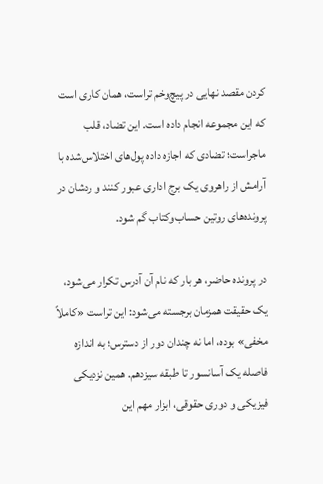کردن مقصد نهایی در پیچ‌وخم تراست، همان کاری است که این مجموعه انجام داده است. این تضاد، قلب ماجراست؛ تضادی که اجازه داده پول‌های اختلاس‌شده با آرامش از راهروی یک برج اداری عبور کنند و ردشان در پرونده‌های روتین حساب‌وکتاب گم شود.

در پرونده حاضر، هر بار که نام آن آدرس تکرار می‌شود، یک حقیقت همزمان برجسته می‌شود: این تراست «کاملاً مخفی» بوده، اما نه چندان دور از دسترس؛ به اندازه فاصله یک آسانسور تا طبقه سیزدهم. همین نزدیکی فیزیکی و دوری حقوقی، ابزار مهم این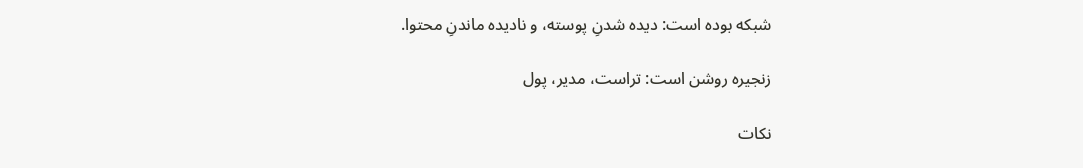شبکه بوده است: دیده شدنِ پوسته، و نادیده ماندنِ محتوا.

زنجیره روشن است: تراست، مدیر، پول

نکات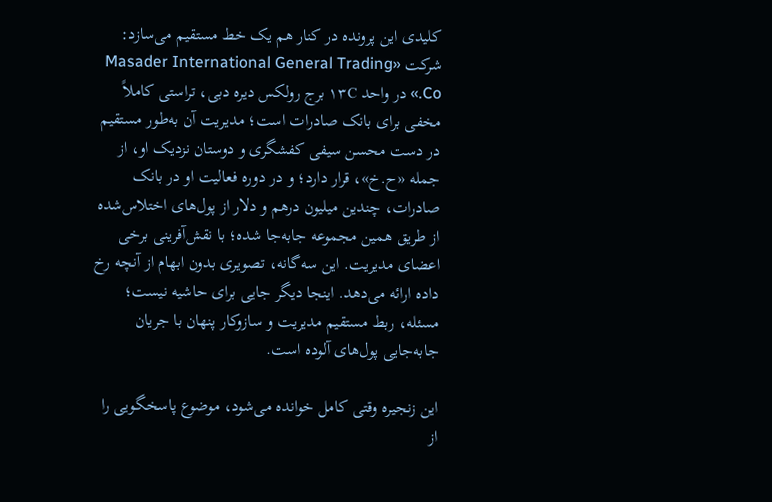کلیدی این پرونده در کنار هم یک خط مستقیم می‌سازد: شرکت «Masader International General Trading Co.» در واحد ۱۳C برج رولکس دیره دبی، تراستی کاملاً مخفی برای بانک صادرات است؛ مدیریت آن به‌طور مستقیم در دست محسن سیفی کفشگری و دوستان نزدیک او، از جمله «ح.خ»، قرار دارد؛ و در دوره فعالیت او در بانک صادرات، چندین میلیون درهم و دلار از پول‌های اختلاس‌شده از طریق همین مجموعه جابه‌جا شده؛ با نقش‌آفرینی برخی اعضای مدیریت. این سه‌گانه، تصویری بدون ابهام از آنچه رخ داده ارائه می‌دهد. اینجا دیگر جایی برای حاشیه نیست؛ مسئله، ربط مستقیم مدیریت و سازوکار پنهان با جریان جابه‌جایی پول‌های آلوده است.

این زنجیره وقتی کامل خوانده می‌شود، موضوع پاسخگویی را از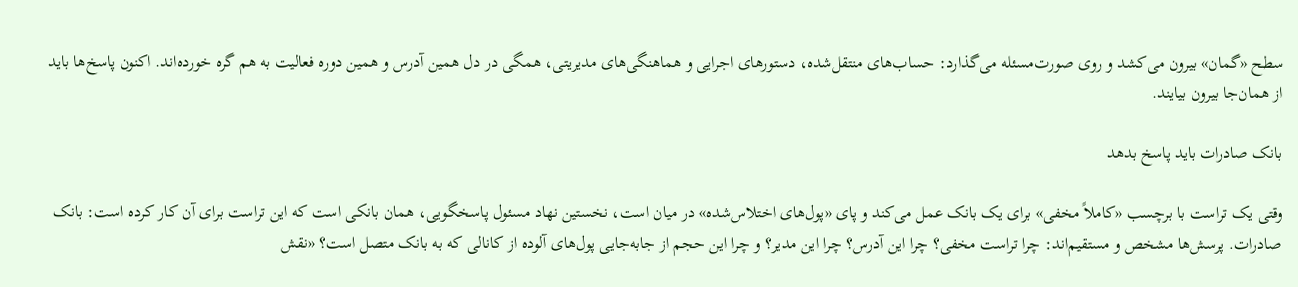سطح «گمان» بیرون می‌کشد و روی صورت‌مسئله می‌گذارد: حساب‌های منتقل‌شده، دستورهای اجرایی و هماهنگی‌های مدیریتی، همگی در دل همین آدرس و همین دوره فعالیت به هم گره خورده‌اند. اکنون پاسخ‌ها باید از همان‌جا بیرون بیایند.

بانک صادرات باید پاسخ بدهد

وقتی یک تراست با برچسب «کاملاً مخفی» برای یک بانک عمل می‌کند و پای «پول‌های اختلاس‌شده» در میان است، نخستین نهاد مسئول پاسخگویی، همان بانکی است که این تراست برای آن کار کرده است: بانک صادرات. پرسش‌ها مشخص و مستقیم‌اند: چرا تراست مخفی؟ چرا این آدرس؟ چرا این مدیر؟ و چرا این حجم از جابه‌جایی پول‌های آلوده از کانالی که به بانک متصل است؟ «نقش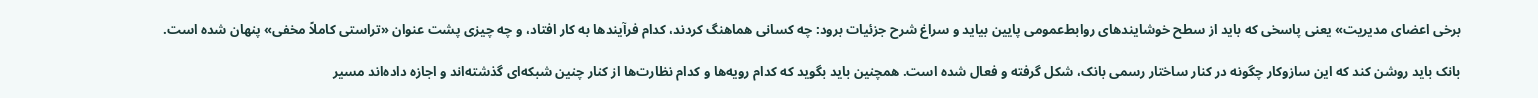برخی اعضای مدیریت» یعنی پاسخی که باید از سطح خوشایندهای روابط‌عمومی پایین بیاید و سراغ شرح جزئیات برود: چه کسانی هماهنگ کردند، کدام فرآیندها به کار افتاد، و چه چیزی پشت عنوان «تراستی کاملاً مخفی» پنهان شده است.

بانک باید روشن کند که این سازوکار چگونه در کنار ساختار رسمی بانک، شکل گرفته و فعال شده است. همچنین باید بگوید که کدام رویه‌ها و کدام نظارت‌ها از کنار چنین شبکه‌ای گذشته‌اند و اجازه داده‌اند مسیر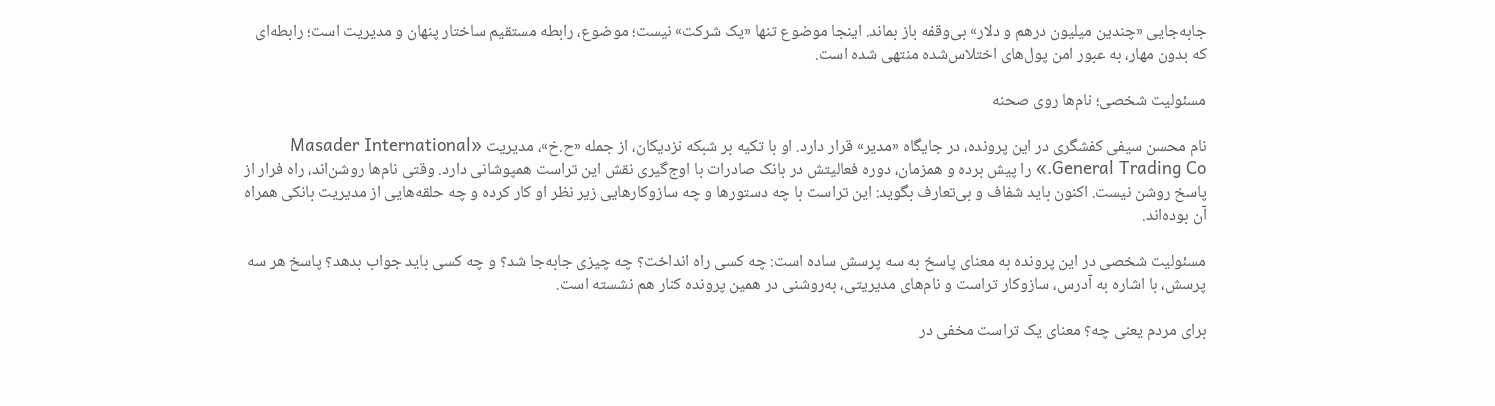جابه‌جایی «چندین میلیون درهم و دلار» بی‌وقفه باز بماند. اینجا موضوع تنها «یک شرکت» نیست؛ موضوع، رابطه مستقیم ساختار پنهان و مدیریت است؛ رابطه‌ای که بدون مهار، به عبور امن پول‌های اختلاس‌شده منتهی شده است.

مسئولیت شخصی؛ نام‌ها روی صحنه

نام محسن سیفی کفشگری در این پرونده، در جایگاه «مدیر» قرار دارد. او با تکیه بر شبکه نزدیکان، از جمله «ح.خ»، مدیریت «Masader International General Trading Co.» را پیش برده و همزمان، دوره فعالیتش در بانک صادرات با اوج‌گیری نقش این تراست همپوشانی دارد. وقتی نام‌ها روشن‌اند، راه فرار از پاسخ روشن نیست. اکنون باید شفاف و بی‌تعارف بگوید: این تراست با چه دستورها و چه سازوکارهایی زیر نظر او کار کرده و چه حلقه‌هایی از مدیریت بانکی همراه آن بوده‌اند.

مسئولیت شخصی در این پرونده به معنای پاسخ به سه پرسش ساده است: چه کسی راه انداخت؟ چه چیزی جابه‌جا شد؟ و چه کسی باید جواب بدهد؟ پاسخ هر سه پرسش، با اشاره به آدرس، سازوکار تراست و نام‌های مدیریتی، به‌روشنی در همین پرونده کنار هم نشسته است.

برای مردم یعنی چه؟ معنای یک تراست مخفی در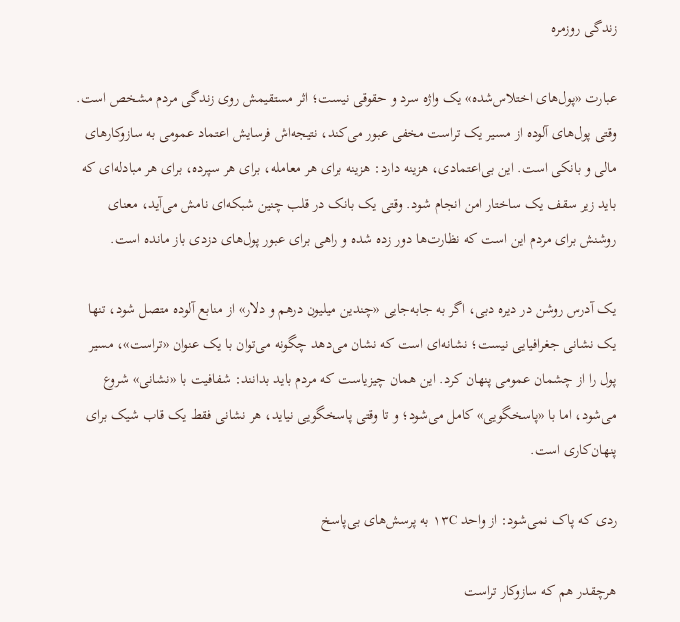زندگی روزمره

عبارت «پول‌های اختلاس‌شده» یک واژه سرد و حقوقی نیست؛ اثر مستقیمش روی زندگی مردم مشخص است. وقتی پول‌های آلوده از مسیر یک تراست مخفی عبور می‌کند، نتیجه‌اش فرسایش اعتماد عمومی به سازوکارهای مالی و بانکی است. این بی‌اعتمادی، هزینه دارد: هزینه‌ برای هر معامله، برای هر سپرده، برای هر مبادله‌ای که باید زیر سقف یک ساختار امن انجام شود. وقتی یک بانک در قلب چنین شبکه‌ای نامش می‌آید، معنای روشنش برای مردم این است که نظارت‌ها دور زده شده و راهی برای عبور پول‌های دزدی باز مانده است.

یک آدرس روشن در دیره دبی، اگر به جابه‌جایی «چندین میلیون درهم و دلار» از منابع آلوده متصل شود، تنها یک نشانی جغرافیایی نیست؛ نشانه‌ای است که نشان می‌دهد چگونه می‌توان با یک عنوان «تراست»، مسیر پول را از چشمان عمومی پنهان کرد. این همان چیزیاست که مردم باید بدانند: شفافیت با «نشانی» شروع می‌شود، اما با «پاسخگویی» کامل می‌شود؛ و تا وقتی پاسخگویی نیاید، هر نشانی فقط یک قاب شیک برای پنهان‌کاری است.

ردی که پاک نمی‌شود: از واحد ۱۳C به پرسش‌های بی‌پاسخ

هرچقدر هم که سازوکار تراست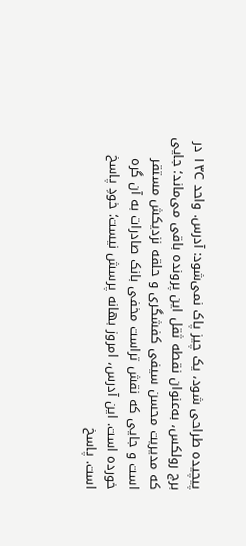پیچیده طراحی شود، یک چیز پاک نمی‌شود: آدرس. واحد ۱۳C در برج رولکس، به‌عنوان نقطه ثقل این پرونده باقی می‌ماند؛ جایی که مدیریت محسن سیفی کفشگری و حلقه نزدیکش مستقر است و جایی که نقش تراست مخفی بانک صادرات به آن گره خورده است. این آدرس، امروز بهانه پرسش نیست؛ خودِ پاسخ است. پاسخ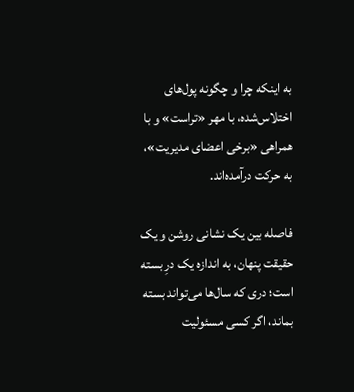به اینکه چرا و چگونه پول‌های اختلاس‌شده، با مهر «تراست» و با همراهی «برخی اعضای مدیریت»، به حرکت درآمده‌اند.

فاصله بین یک نشانی روشن و یک حقیقت پنهان، به اندازه یک درِ بسته است؛ دری که سال‌ها می‌تواند بسته بماند، اگر کسی مسئولیت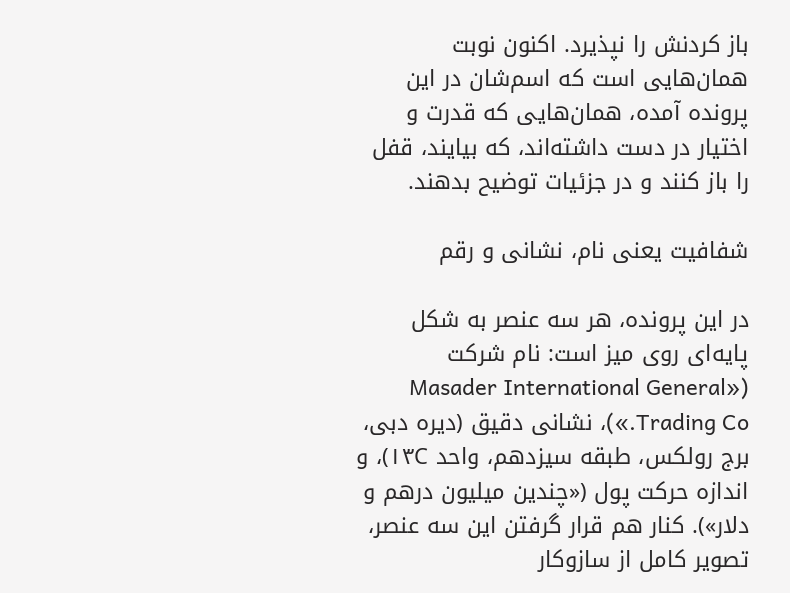باز کردنش را نپذیرد. اکنون نوبت همان‌هایی است که اسم‌شان در این پرونده آمده، همان‌هایی که قدرت و اختیار در دست داشته‌اند، که بیایند، قفل را باز کنند و در جزئیات توضیح بدهند.

شفافیت یعنی نام، نشانی و رقم

در این پرونده، هر سه عنصر به شکل پایه‌ای روی میز است: نام شرکت («Masader International General Trading Co.»)، نشانی دقیق (دیره دبی، برج رولکس، طبقه سیزدهم، واحد ۱۳C)، و اندازه حرکت پول («چندین میلیون درهم و دلار»). کنار هم قرار گرفتن این سه عنصر، تصویر کامل از سازوکار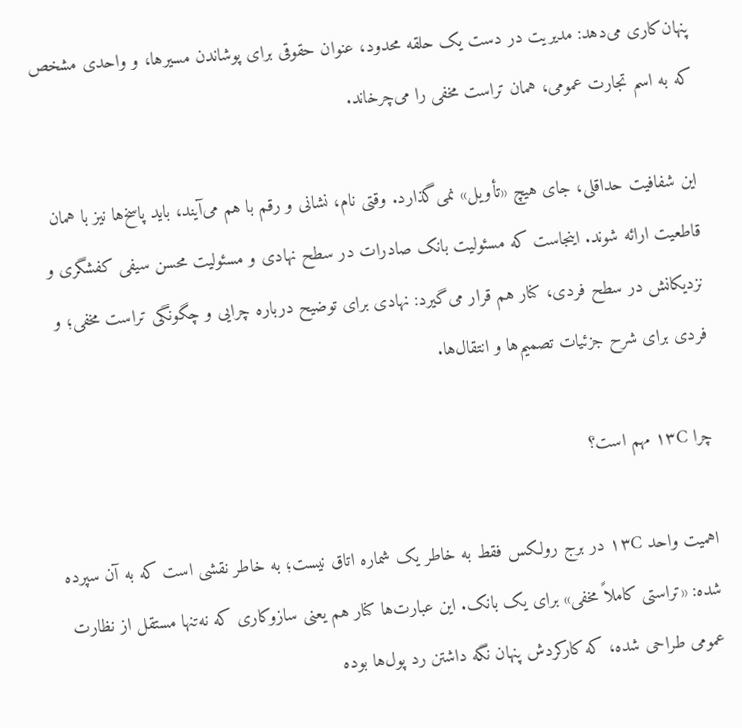پنهان‌کاری می‌دهد: مدیریت در دست یک حلقه محدود، عنوان حقوقی برای پوشاندن مسیرها، و واحدی مشخص که به اسم تجارت عمومی، همان تراست مخفی را می‌چرخاند.

این شفافیت حداقلی، جای هیچ «تأویل» نمی‌گذارد. وقتی نام، نشانی و رقم با هم می‌آیند، باید پاسخ‌ها نیز با همان قاطعیت ارائه شوند. اینجاست که مسئولیت بانک صادرات در سطح نهادی و مسئولیت محسن سیفی کفشگری و نزدیکانش در سطح فردی، کنار هم قرار می‌گیرد: نهادی برای توضیح درباره چرایی و چگونگی تراست مخفی؛ و فردی برای شرح جزئیات تصمیم‌ها و انتقال‌ها.

چرا ۱۳C مهم است؟

اهمیت واحد ۱۳C در برج رولکس فقط به خاطر یک شماره اتاق نیست؛ به خاطر نقشی است که به آن سپرده شده: «تراستی کاملاً مخفی» برای یک بانک. این عبارت‌ها کنار هم یعنی سازوکاری که نه‌تنها مستقل از نظارت عمومی طراحی شده، که کارکردش پنهان نگه داشتن رد پول‌ها بوده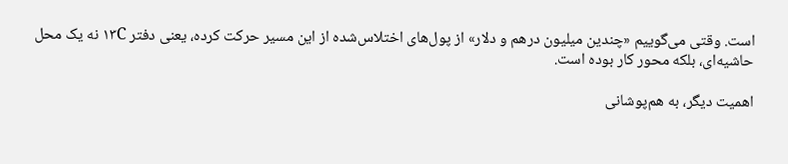است. وقتی می‌گوییم «چندین میلیون درهم و دلار» از پول‌های اختلاس‌شده از این مسیر حرکت کرده، یعنی دفتر ۱۳C نه یک محل حاشیه‌ای، بلکه محور کار بوده است.

اهمیت دیگر، به هم‌پوشانی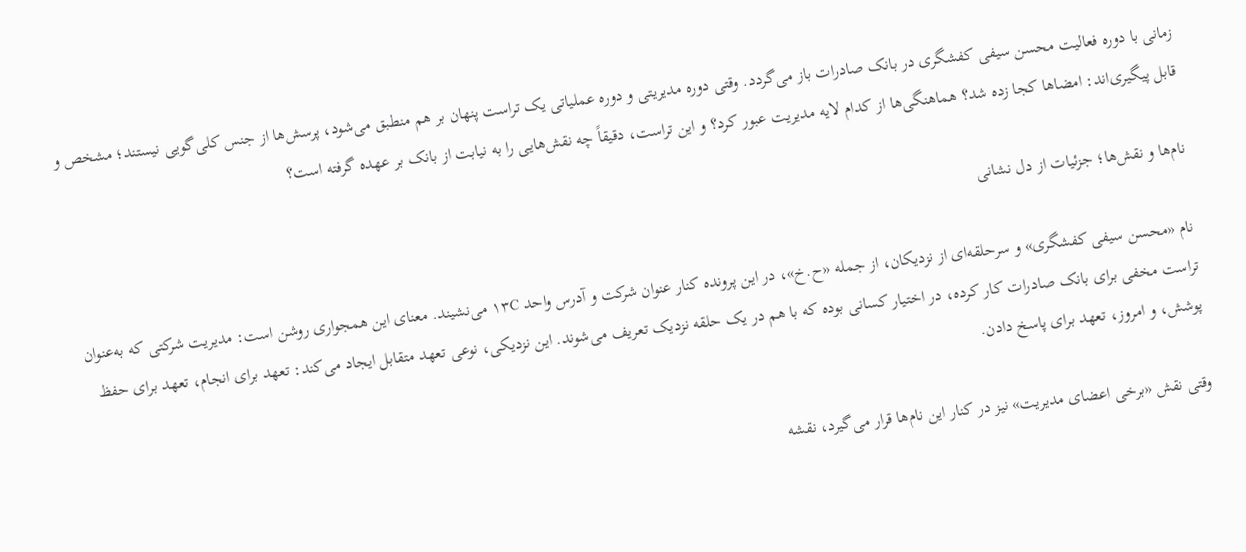زمانی با دوره فعالیت محسن سیفی کفشگری در بانک صادرات باز می‌گردد. وقتی دوره مدیریتی و دوره عملیاتی یک تراست پنهان بر هم منطبق می‌شود، پرسش‌ها از جنس کلی‌گویی نیستند؛ مشخص و قابل پیگیری‌اند: امضاها کجا زده شد؟ هماهنگی‌ها از کدام لایه مدیریت عبور کرد؟ و این تراست، دقیقاً چه نقش‌هایی را به نیابت از بانک بر عهده گرفته است؟

نام‌ها و نقش‌ها؛ جزئیات از دل نشانی

نام «محسن سیفی کفشگری» و سرحلقه‌ای از نزدیکان، از جمله «ح.خ»، در این پرونده کنار عنوان شرکت و آدرس واحد ۱۳C می‌نشیند. معنای این همجواری روشن است: مدیریت شرکتی که به‌عنوان تراست مخفی برای بانک صادرات کار کرده، در اختیار کسانی بوده که با هم در یک حلقه نزدیک تعریف می‌شوند. این نزدیکی، نوعی تعهد متقابل ایجاد می‌کند: تعهد برای انجام، تعهد برای حفظ پوشش، و امروز، تعهد برای پاسخ دادن.

وقتی نقش «برخی اعضای مدیریت» نیز در کنار این نام‌ها قرار می‌گیرد، نقشه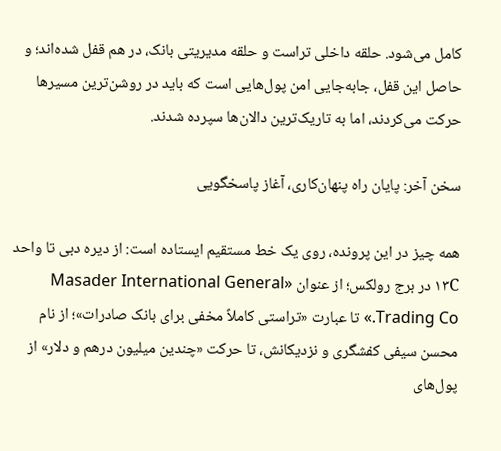کامل می‌شود. حلقه داخلی تراست و حلقه مدیریتی بانک، در هم قفل شده‌اند؛ و حاصل این قفل، جابه‌جایی امن پول‌هایی است که باید در روشن‌ترین مسیرها حرکت می‌کردند، اما به تاریک‌ترین دالان‌ها سپرده شدند.

سخن آخر: پایان راه پنهان‌کاری، آغاز پاسخگویی

همه چیز در این پرونده، روی یک خط مستقیم ایستاده است: از دیره دبی تا واحد ۱۳C در برج رولکس؛ از عنوان «Masader International General Trading Co.» تا عبارت «تراستی کاملاً مخفی برای بانک صادرات»؛ از نام محسن سیفی کفشگری و نزدیکانش، تا حرکت «چندین میلیون درهم و دلار» از پول‌های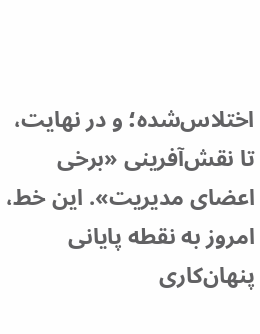اختلاس‌شده؛ و در نهایت، تا نقش‌آفرینی «برخی اعضای مدیریت». این خط، امروز به نقطه پایانی پنهان‌کاری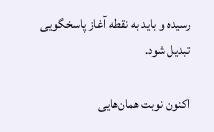رسیده و باید به نقطه آغاز پاسخگویی تبدیل شود.

اکنون نوبت همان‌هایی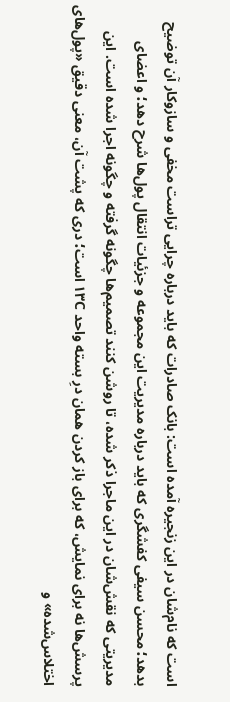است که نام‌شان در این زنجیره آمده است: بانک صادرات که باید درباره چرایی تراست مخفی و سازوکار آن توضیح بدهد؛ محسن سیفی کفشگری که باید درباره مدیریت این مجموعه و جزئیات انتقال پول‌ها شرح دهد؛ و اعضای مدیریتی که نقش‌شان در این ماجرا ذکر شده، تا روشن کنند تصمیم‌ها چگونه گرفته و چگونه اجرا شده است. این پرسش‌ها نه برای نمایش، که برای باز کردن همان درِ بسته واحد ۱۳C است؛ دری که پشت آن، معنی دقیق «پول‌های اختلاس‌شده» و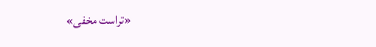«تراست مخفی»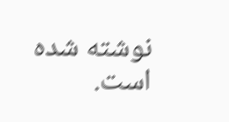نوشته شده است.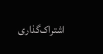اشتراک‌گذاری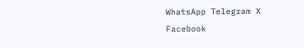WhatsApp Telegram X Facebook